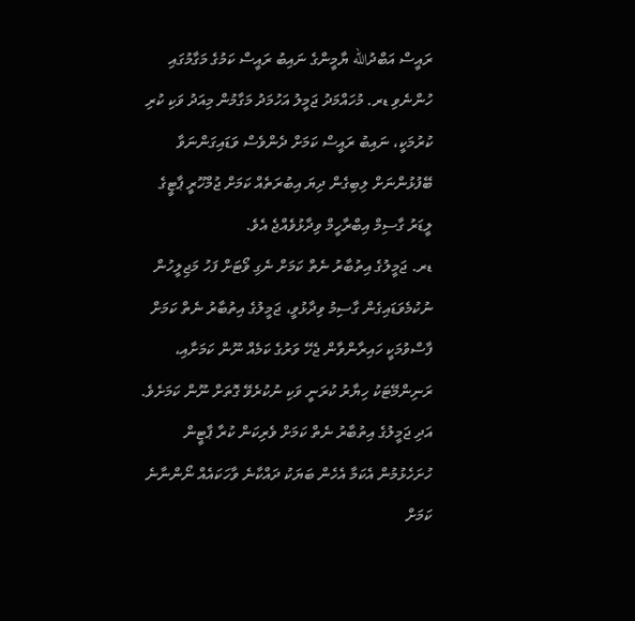ރައީސް އަބްދުالله ޔާމީންގެ ނައިބު ރައީސް ކަމުގެ މަގާމުގައި ހުންނެވި ޑރ. މުހައްމަދު ޖަމީލު އަހުމަދު މަގާމުން މިއަދު ވަކި ކުރި ކުރުމަކީ، ނައިބު ރައީސް ކަމަށް ދެންވެސް ވަޑައިގަންނަވާ ބޭފުޅުންނަށް ލިބިގެން ދިޔަ އިބުރަތެއް ކަމަށް ޖުމްހޫރީ ޕާޓީގެ ލީޑަރު ގާސިމް އިބްރާހީމް ވިދާޅުވެއްޖެ އެވެ.
ޑރ. ޖަމީލުގެ އިތުބާރު ނެތް ކަމަށް ނެގި ވޯޓަށް ފަހު މަޖިލީހުން ނުކުމެވަޑައިގެން ގާސިމު ވިދާޅުވީ، ޖަމީލުގެ އިތުބާރު ނެތް ކަމަށް ފާސްވުމަކީ ހައިރާންވާން ޖެހޭ ވަރުގެ ކަމެއް ނޫން ކަމަށާއި، ރަނިންމޭޓަކު ހިޔާރު ކުރަނީ ވަކި ނުކުރެވޭ ގޮތަށް ނޫން ކަމަށެވެ. އަދި ޖަމީލުގެ އިތުބާރު ނެތް ކަމަށް ވެރިކަން ކުރާ ޕާޓީން ހުށަހެޅުމުން އެކަމާ އެހެން ބަޔަކު ދައްކާނެ ވާހަކައެއް ނޯންނާނެ ކަމަށް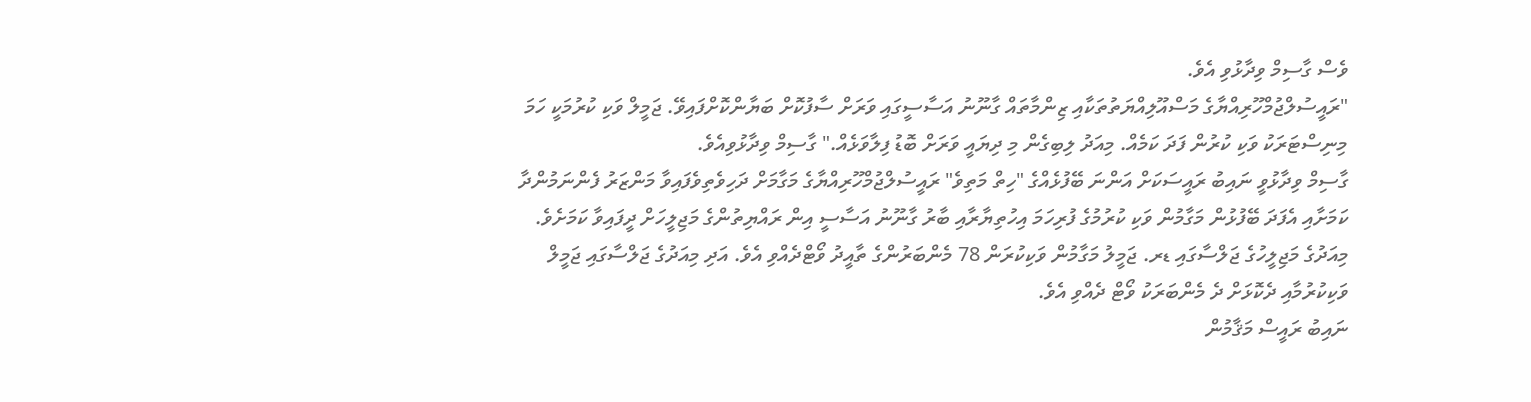ވެސް ގާސިމް ވިދާޅުވި އެވެ.
"ރައީސުލްޖުމްހޫރިއްޔާގެ މަސްއޫލިއްޔަތުތަކާއި ޒިންމާތައް ގާނޫނު އަސާސީގައި ވަރަށް ސާފުކޮށް ބަޔާންކޮށްފައިވޭ. ޖަމީލް ވަކި ކުރުމަކީ ހަމަ މިނިސްޓަރަކު ވަކި ކުރުން ފަދަ ކަމެއް. މިއަދު ލިބިގެން މި ދިޔައީ ވަރަށް ބޮޑު ފިލާވަޅެއް." ގާސިމް ވިދާޅުވިއެވެ.
ގާސިމް ވިދާޅުވީ ނައިބު ރައީސަކަށް އަންނަ ބޭފުޅެއްގެ "ހިތް މަތިވެ" ރައީސުލްޖުމްހޫރިއްޔާގެ މަގާމަށް ދަހިވެތިވެފައިވާ މަންޒަރު ފެންނަމުންދާ ކަމަށާއި އެފަދަ ބޭފުޅުން މަގާމުން ވަކި ކުރުމުގެ ފުރިހަމަ އިހުތިޔާރާއި ބާރު ގާނޫނު އަސާސީ އިން ރައްޔިތުންގެ މަޖިލީހަށް ދީފައިވާ ކަމަށެވެ.
މިއަދުގެ މަޖިލީހުގެ ޖަލްސާގައި ޑރ. ޖަމީލު މަގާމުން ވަކިކުރަން 78 މެންބަރުންގެ ތާއީދު ވޯޓްދެއްވި އެވެ. އަދި މިއަދުގެ ޖަލްސާގައި ޖަމީލް ވަކިކުރުމާއި ދެކޮޅަށް ދެ މެންބަރަކު ވޯޓް ދެއްވި އެވެ.
ނައިބު ރައީސް މަޤާމުން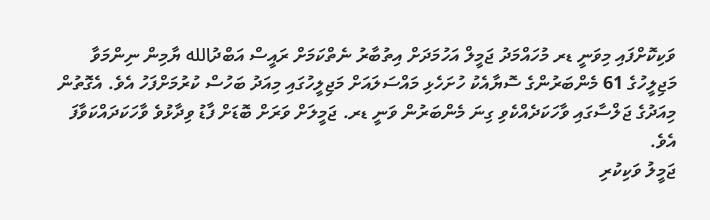ވަކިކޮށްފައި މިވަނީ ޑރ މުހައްމަދު ޖަމީލް އަހުމަދަށް އިތުބާރު ނެތްކަމަށް ރައީސް އަބްދުالله ޔާމިން ނިންމަވާ މަޖިލީހުގެ 61 މެންބަރުންގެ ސޮޔާއެކު ހުށަހެޅި މައްސަލައަށް މަޖިލީހުގައި މިއަދު ބަހުސް ކުރުމަށްފަހު އެވެ. އެގޮތުން މިއަދުގެ ޖަލްސާގައި ވާހަކަދެއްކެވި ގިނަ މެންބަރުން ވަނީ ޑރ. ޖަމީލަށް ވަރަށް ބޮޑަށް ފާޑު ވިދާޅުވެ ވާހަކަދައްކަވާފަ އެވެ.
ޖަމީލު ވަކިކުރި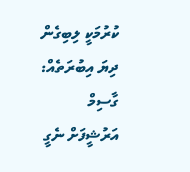ކުރުމަކީ ލިބިގެން ދިޔަ އިބުރަތެއް: ގާސިމް
އަރުޝީފަށް ނެގީ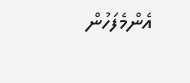އެންމެފަހުން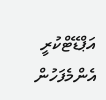އަޕްޑޭޓްކުރީ
އެންމެފަހުން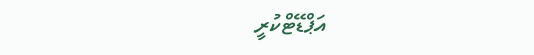އަޕްޑޭޓްކުރީ